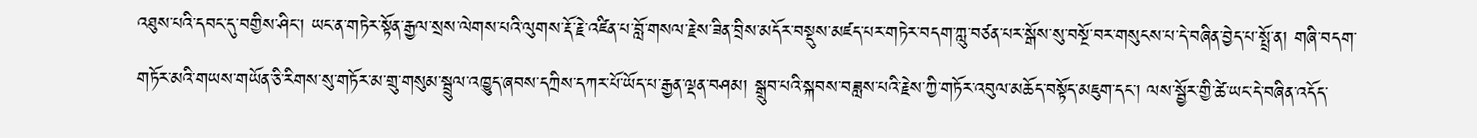འཐུས་པའི་དབང་དུ་བགྱིས་ཤིང་། ཡང་ན་གཏེར་སྟོན་རྒྱལ་སྲས་ལེགས་པའི་ལུགས་རྡོ་རྗེ་འཛིན་པ་བློ་གསལ་རྗེས་ཟིན་བྲིས་མདོར་བསྡུས་མཛད་པར་གཏེར་བདག་ཀླུ་བཙན་པར་སྒོས་སུ་བསྔོ་བར་གསུངས་པ་དེ་བཞིན་བྱེད་པ་སྤྲོ་ན། གཞི་བདག་གཏོར་མའི་གཡས་གཡོན་ཅི་རིགས་སུ་གཏོར་མ་གྲུ་གསུམ་སྦྲུལ་འཁྱུད་ཞབས་དཀྲིས་དཀར་པོ་ཡོད་པ་རྒྱན་ལྡན་བཤམ། སྒྲུབ་པའི་སྐབས་བཟླས་པའི་རྗེས་ཀྱི་གཏོར་འབུལ་མཆོད་བསྟོད་མཇུག་དང་། ལས་སྦྱོར་གྱི་ཚེ་ཡང་དེ་བཞིན་འདོད་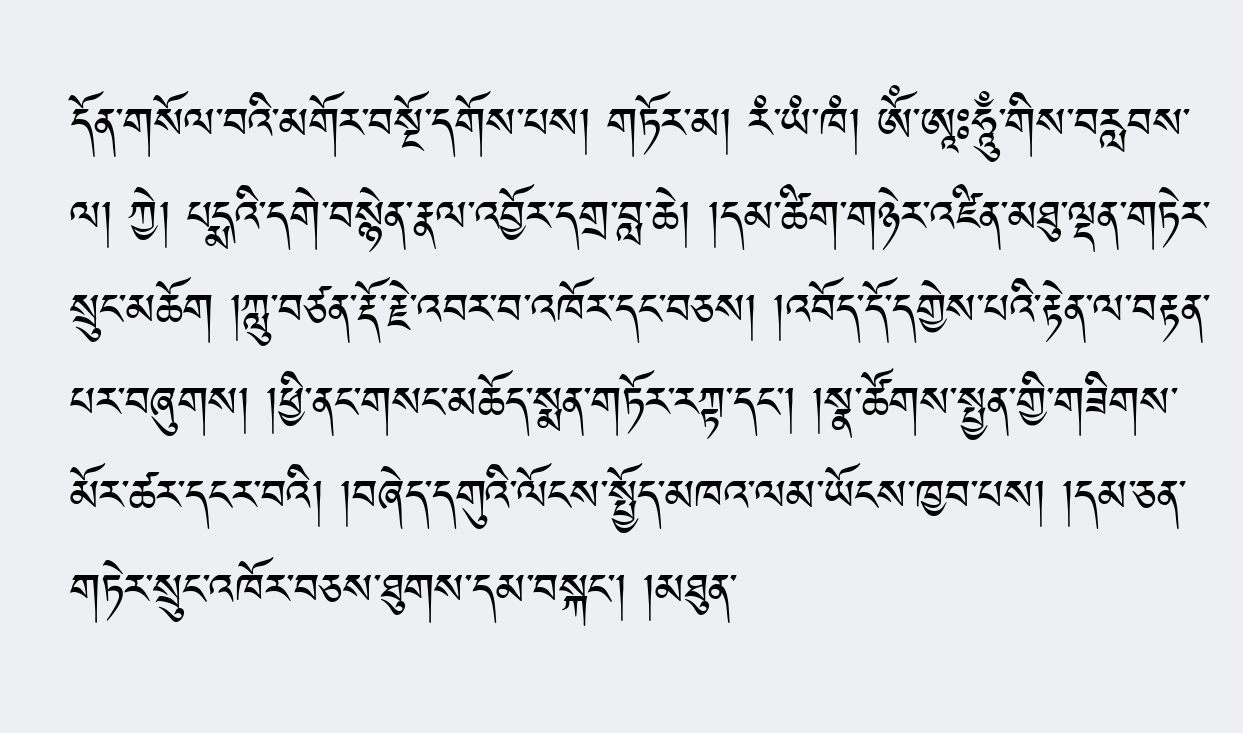དོན་གསོལ་བའི་མགོར་བསྔོ་དགོས་པས། གཏོར་མ། རཾ་ཡཾ་ཁཾ། ཨོཾ་ཨཱཿཧཱུྃ་གིས་བརླབས་ལ། ཀྱེ། པདྨའི་དགེ་བསྙེན་རྣལ་འབྱོར་དགྲ་བླ་ཆེ། །དམ་ཚིག་གཉེར་འཛིན་མཐུ་ལྡན་གཏེར་སྲུང་མཆོག །ཀླུ་བཙན་རྡོ་རྗེ་འབར་བ་འཁོར་དང་བཅས། །འབོད་དོ་དགྱེས་པའི་རྟེན་ལ་བརྟན་པར་བཞུགས། །ཕྱི་ནང་གསང་མཆོད་སྨན་གཏོར་རཀྟ་དང་། །སྣ་ཚོགས་སྤྱན་གྱི་གཟིགས་མོར་ཚར་དངར་བའི། །བཞེད་དགུའི་ལོངས་སྤྱོད་མཁའ་ལམ་ཡོངས་ཁྱབ་པས། །དམ་ཅན་གཏེར་སྲུང་འཁོར་བཅས་ཐུགས་དམ་བསྐང་། །མཐུན་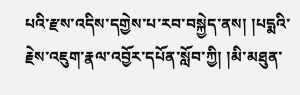པའི་རྫས་འདིས་དགྱེས་པ་རབ་བསྐྱེད་ནས། །པདྨའི་རྗེས་འཇུག་རྣལ་འབྱོར་དཔོན་སློབ་ཀྱི། །མི་མཐུན་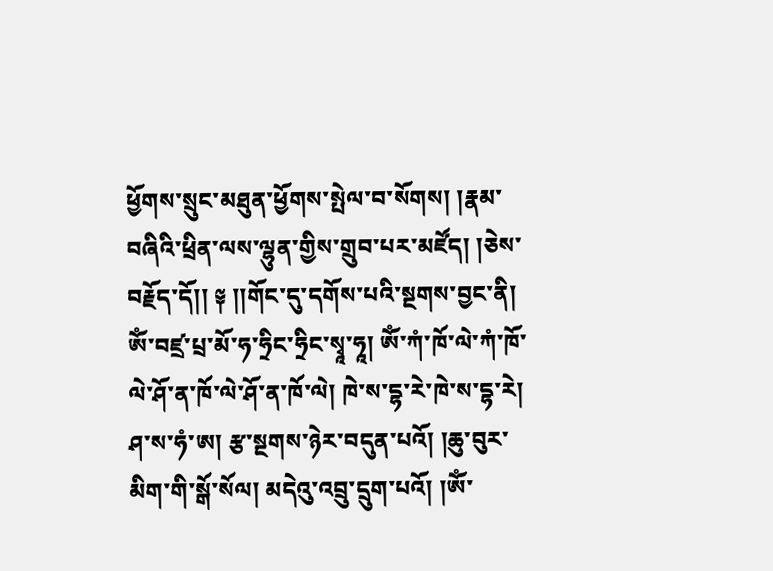ཕྱོགས་སྲུང་མཐུན་ཕྱོགས་སྤེལ་བ་སོགས། །རྣམ་བཞིའི་ཕྲིན་ལས་ལྷུན་གྱིས་གྲུབ་པར་མཛོད། །ཅེས་བརྗོད་དོ།། ༈ །།གོང་དུ་དགོས་པའི་སྔགས་བྱང་ནི། ཨོཾ་བཛྲ་པྲ་མོ་ཧ་ཧྲིང་ཧྲིང་སྭཱ་ཧཱ། ཨོཾ་ཀཾ་ཁོ་ལེ་ཀཾ་ཁོ་ལེ་ཤོ་ན་ཁོ་ལེ་ཤོ་ན་ཁོ་ལེ། ཁེ་ས་དྷ་རེ་ཁེ་ས་དྷ་རེ། ཤ་ས་ཧཾ་ཨ། རྩ་སྔགས་ཉེར་བདུན་པའོ། །ཆུ་བུར་མིག་གི་སྒོ་སོལ། མདེའུ་འབྲུ་དྲུག་པའོ། །ཨོཾ་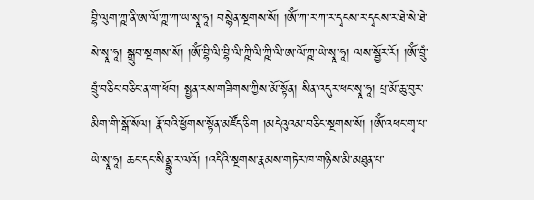བྷི་ལུག་ཀྵ་ནི་ཨ་ལོ་ཀྵ་ཀ་ཡ་སྭཱ་ཧཱ། བསྙེན་སྔགས་སོ། །ཨོཾ་ཀ་ར་ཀ་ར་དྭངས་ར་དྭངས་ར་ཐེ་སེ་ཐེ་སེ་སྭཱ་ཧཱ། སྒྲུབ་སྔགས་སོ། །ཨོཾ་བྷི་ལི་བྷི་ལི་ཀྵི་ལི་ཀྵི་ལི་ཨ་ལོ་ཀྵ་ཡེ་སྭཱ་ཧཱ། ལས་སྦྱོར་རོ། །ཨོཾ་བྲུཾ་བྲུཾ་བཅིང་བཅིང་ན་ག་ཕོབ། སྤྱན་རས་གཟིགས་ཀྱིས་མོ་སྟོན། སིན་འདུར་ཕང་སྭཱ་ཧཱ། པྲ་མོ་ཆུ་བུར་མིག་གི་སྒོ་སོལ། རྣོ་བའི་ཕྱོགས་སྟོན་མཛོད་ཅིག །མདེའུའམ་བཅིང་སྔགས་སོ། །ཨོཾ་འཕང་གྭ་པ་ཡེ་སྭཱ་ཧཱ། ཆང་དང་སིནྡྷུ་ར་ལའོ། །འདིའི་སྔགས་རྣམས་གཏེར་ཁ་གཉིས་མི་མཐུན་པ་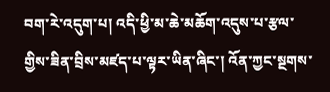བག་རེ་འདུག་པ། འདི་ཕྱི་མ་ཆེ་མཆོག་འདུས་པ་རྩལ་གྱིས་ཟིན་བྲིས་མཛད་པ་ལྟར་ཡིན་ཞིང་། འོན་ཀྱང་སྔགས་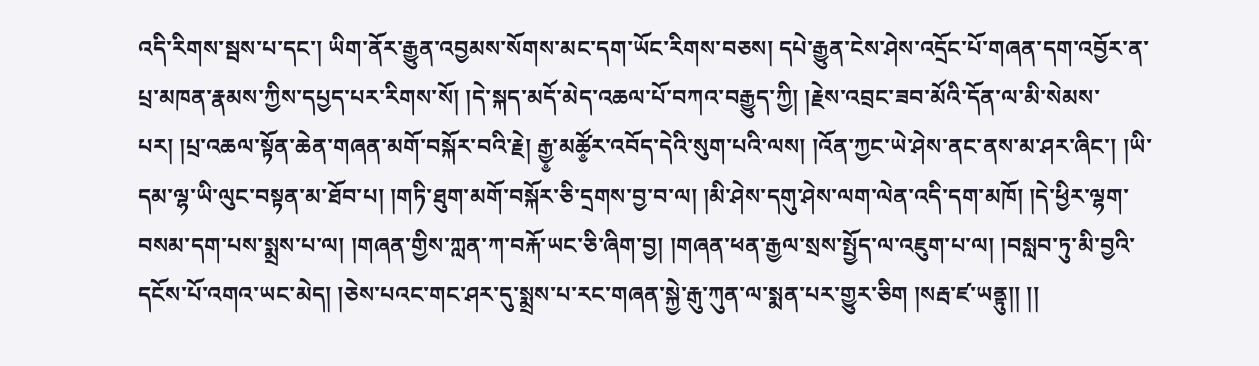འདི་རིགས་སྦས་པ་དང་། ཡིག་ནོར་རྒྱུན་འབྱམས་སོགས་མང་དག་ཡོང་རིགས་བཅས། དཔེ་རྒྱུན་ངེས་ཤེས་འདྲོང་པོ་གཞན་དག་འབྱོར་ན་པྲ་མཁན་རྣམས་ཀྱིས་དཔྱད་པར་རིགས་སོ། །དེ་སྐད་མདོ་མེད་འཆལ་པོ་བཀའ་བརྒྱུད་ཀྱི། །རྗེས་འབྲང་ཟབ་མོའི་དོན་ལ་མི་སེམས་པར། །པྲ་འཆལ་སྟོན་ཆེན་གཞན་མགོ་བསྐོར་བའི་རྗེ། རྒྱ༵་མཚོ༵ར་འབོད་དེའི་སུག་པའི་ལས། །འོན་ཀྱང་ཡེ་ཤེས་ནང་ནས་མ་ཤར་ཞིང་། །ཡི་དམ་ལྷ་ཡི་ལུང་བསྟན་མ་ཐོབ་པ། །གཏི་ཐུག་མགོ་བསྐོར་ཅི་དྲགས་བྱ་བ་ལ། །མི་ཤེས་དགུ་ཤེས་ལག་ལེན་འདི་དག་མཁོ། །དེ་ཕྱིར་ལྷག་བསམ་དག་པས་སྨྲས་པ་ལ། །གཞན་གྱིས་ཀླན་ཀ་བརྐོ་ཡང་ཅི་ཞིག་བྱ། །གཞན་ཕན་རྒྱལ་སྲས་སྤྱོད་ལ་འཇུག་པ་ལ། །བསླབ་ཏུ་མི་བྱའི་དངོས་པོ་འགའ་ཡང་མེད། །ཅེས་པའང་གང་ཤར་དུ་སྨྲས་པ་རང་གཞན་སྐྱེ་རྒུ་ཀུན་ལ་སྨན་པར་གྱུར་ཅིག །སརྦ་ཛ་ཡནྟུ།། །།